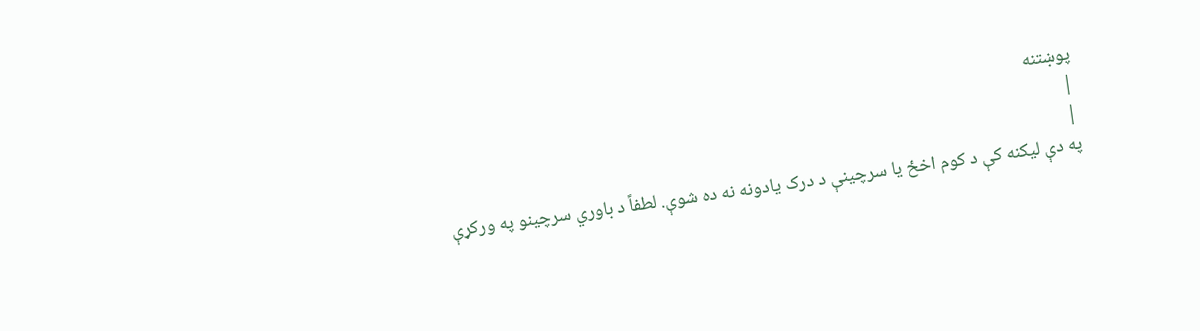پوښتنه
|
|
په دې ليکنه کې د کوم اخځ يا سرچينې د درک يادونه نه ده شوې. لطفاً د باوري سرچينو په ورکړې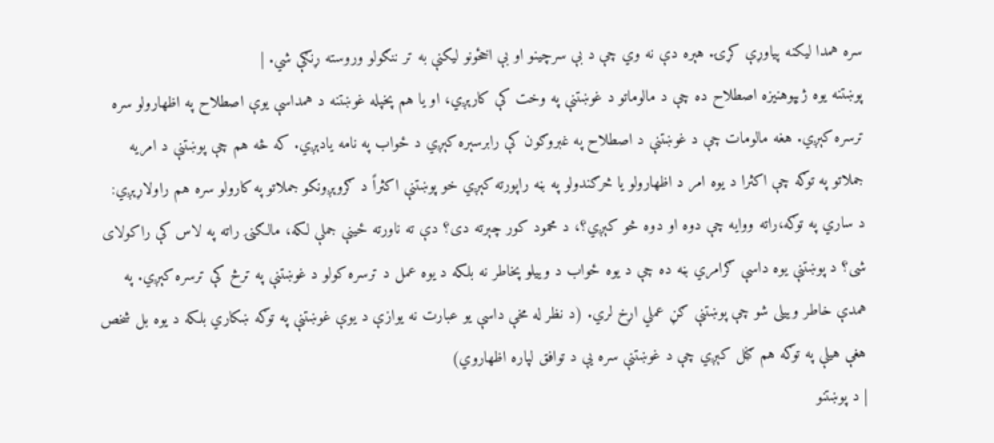سره همدا ليکنه پياوړې کړۍ. هېره دې نه وي چې د بې سرچينو او بې اخځونو ليکنې به تر ننګولو وروسته ړنګې شي. |
پوښتنه يوه ژبپوهنيزه اصطلاح ده چې د مالوماتو د غوښتنې په وخت کې کارېږي، او يا هم پخپله غوښتنه د همداسې يوې اصطلاح په اظهارولو سره ترسره کېږي. هغه مالومات چې د غوښتنې د اصطلاح په غبروګون کې رابرسېره کېږي د ځواب په نامه يادېږي. که څه هم چې پوښتنې د امريه جملاتو په توګه چې اکثرا د يوه امر د اظهارولو يا څرګندولو په بڼه راپورته کېږي خو پوښتنې اکثراً د ګروېږونکو جملاتو په کارولو سره هم راولاړېږي: د ساري په توګه،راته ووايه چې دوه او دوه څو کېږي؟، د محمود کور چېرته دی؟ دې ته ناورته ځينې جملې لکه، مالګنۍ راته په لاس کې راکولای شی؟ د پوښتنې يوه داسې ګرامري بڼه ده چې د يوه ځواب د وييلو پخاطر نه بلکه د يوه عمل د ترسره کولو د غوښتنې په ترڅ کې ترسره کېږي. په همدې خاطر وييلی شو چې پوښتنې ګڼ عملي اړخ لري. (د نظر له مخې داسې يو عبارت نه يوازې د يوې غوښتنې په توګه ښکاري بلکه د يوه بل شخص هغې هيلې په توګه هم ګڼل کېږي چې د غوښتنې سره يې د توافق لپاره اظهاروي)
| د پوښتنو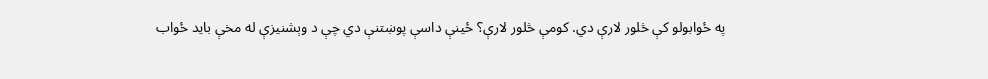په ځوابولو کې څلور لارې دي. کومې څلور لارې؟ ځينې داسې پوښتنې دي چې د وېشنيزې له مخې بايد ځواب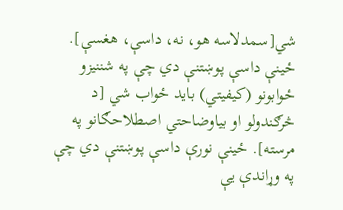شي[سمدلاسه هو، نه، داسې، هغسې]. ځينې داسې پوښتنې دي چې په شننيزو ځوابونو (کيفيتي) بايد ځواب شي [د څرګندولو او بياوضاحتي اصطلاحګانو په مرسته]. ځينې نورې داسې پوښتنې دي چې په وړاندې يې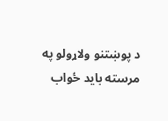د پوښتنو ولاړولو په مرسته بايد ځواب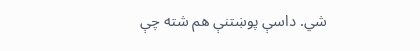شي. داسې پوښتنې هم شته چې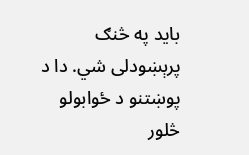بايد په څنګ پرېښودلی شي. دا د پوښتنو د ځوابولو څلور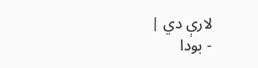لارې دي |
- بودا